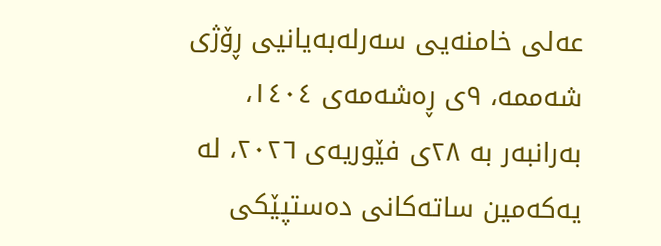عەلی خامنەیی سەرلەبەیانیی ڕۆژی شەممە، ٩ی ڕەشەمەی ١٤٠٤، بەرانبەر بە ٢٨ی فێوریەی ٢٠٢٦، لە یەکەمین ساتەکانی دەستپێکی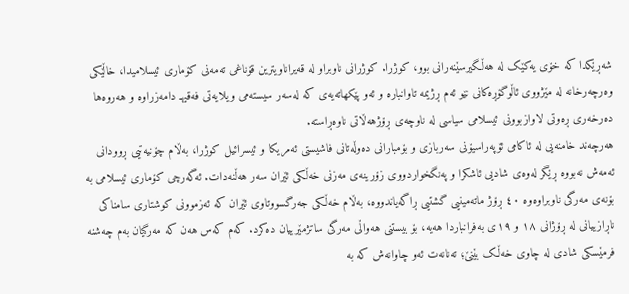شەڕێکدا کە خۆی یەکێک لە هەڵگیرسێنەرانی بوو، کوژرا. کوژرانی ناوبراو لە قەیراناویترین قۆناغی تەمەنی کۆماری ئیسلامیدا، خاڵێکی وەرچەرخانە لە مێژووی ئاڵوگۆڕەکانی نێو ئەم ڕژیمە تاوانبارە و ئەو پێکهاتەیەی کە لەسەر سیستەمی ویلایەتی فەقیهـ دامەزراوە و هەروەها دەرخەری ڕەوتی لاوازبوونی ئیسلامی سیاسی لە ناوچەی ڕۆژهەڵاتی ناوەڕاستە.
هەرچەند خامنەیی لە ئاکامی ئۆپەراسیۆنی سەربازی و بۆمبارانی دەوڵەتانی فاشیستی ئەمریکا و ئیسرائیل کوژرا، بەڵام چۆنیەتیی ڕوودانی ئەمەش نەبووە ڕێگر لەوەی شادیی ئاشکرا و پەنگخواردووی زۆرینەی مەزنی خەڵکی ئێران سەر هەڵنەدات. ئەگەرچی کۆماری ئیسلامی بە بۆنەی مەرگی ناوبراوەوە ٤٠ ڕۆژ ماتەمینیی گشتیی ڕاگەیاندووە، بەڵام خەڵکی جەرگسووتاوی ئێران کە ئەزموونی کوشتاری سامناکی ناڕازییانی لە ڕۆژانی ١٨ و ١٩ی بەفرانباردا هەیە، بۆ بیستنی هەواڵی مەرگی ساتژمێرییان دەکرد. کەم کەس هەن کە مەرگیان بەم چەشنە فرمێسکی شادی لە چاوی خەڵک بێنێ؛ تەنانەت ئەو چاوانەش کە بە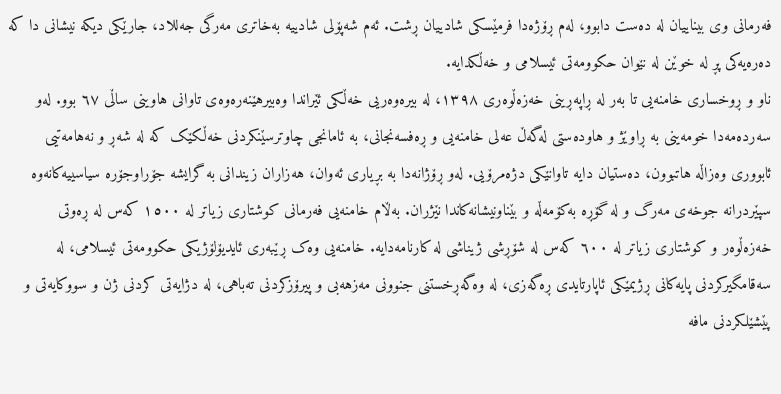فەرمانی وی بیناییان لە دەست دابوو، لەم ڕۆژەدا فرمێسکی شادییان ڕشت. ئەم شەپۆلی شادییە بەخاتری مەرگی جەللاد، جارێکی دیکە نیشانی دا کە دەرەیەکی پڕ لە خوێن لە نێوان حکوومەتی ئیسلامی و خەڵکدایە.
ناو و ڕوخساری خامنەیی تا بەر لە ڕاپەڕینی خەزەڵوەری ١٣٩٨، لە بیرەوەریی خەڵکی ئێراندا وەبیرهێنەرەوەی تاوانی هاوینی ساڵی ٦٧ بوو. لەو سەردەمەدا خومەینی بە ڕاوێژ و هاودەستی لەگەڵ عەلی خامنەیی و ڕەفسەنجانی، بە ئامانجی چاوترسێنکردنی خەڵکێک کە لە شەڕ و نەهامەتیی ئابووری وەزاڵە هاتبوون، دەستیان دایە تاوانێکی دژەمرۆیی. لەو ڕۆژانەدا بە بڕیاری ئەوان، هەزاران زیندانی بە گرایشە جۆراوجۆرە سیاسییەکانەوە سپێردرانە جوخەی مەرگ و لە گۆڕە بەکۆمەڵە و بێناونیشانەکاندا نێژران. بەڵام خامنەیی فەرمانی کوشتاری زیاتر لە ١٥٠٠ کەس لە ڕەوتی خەزەڵوەر و کوشتاری زیاتر لە ٦٠٠ کەس لە شۆڕشی ژیناشی لە کارنامەدایە. خامنەیی وەک ڕێبەری ئایدیۆلۆژیکی حکوومەتی ئیسلامی، لە سەقامگیرکردنی پایەکانی ڕژیمێکی ئاپارتایدی ڕەگەزی، لە وەگەڕخستنی جنوونی مەزهەبی و پیرۆزکردنی تەباهی، لە دژایەتی کردنی ژن و سووکایەتی و پێشێلکردنی مافە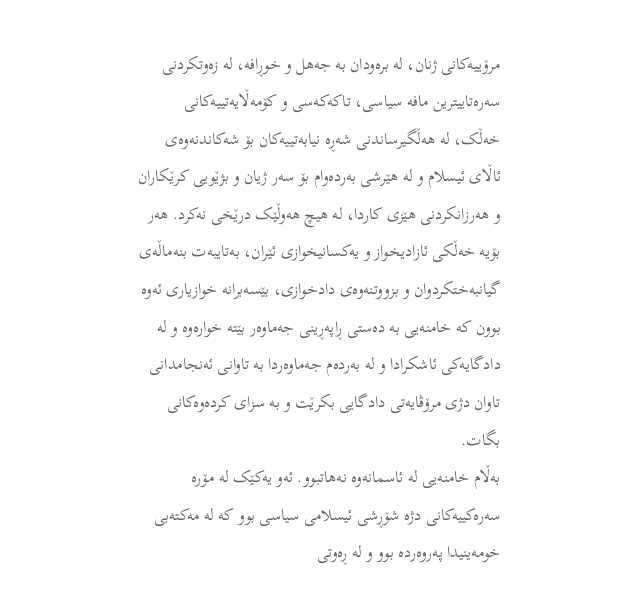مرۆییەکانی ژنان، لە برەودان بە جەهل و خوڕافە، لە زەوتکردنی سەرەتاییترین مافە سیاسی، تاکەکەسی و کۆمەڵایەتییەکانی خەڵک، لە هەڵگیرساندنی شەڕە نیابەتییەکان بۆ شەکاندنەوەی ئاڵای ئیسلام و لە هێرشی بەردەوام بۆ سەر ژیان و بژێویی کرێکاران و هەرزانکردنی هێزی کاردا، لە هیچ هەوڵێک درێخی نەکرد. هەر بۆیە خەڵکی ئازادیخواز و یەکسانیخوازی ئێران، بەتایبەت بنەماڵەی گیانبەختکردوان و بزووتنەوەی دادخوازی، بێسەبرانە خوازیاری ئەوە بوون کە خامنەیی بە دەستی ڕاپەڕینی جەماوەر بێتە خوارەوە و لە دادگایەکی ئاشکرادا و لە بەردەم جەماوەردا بە تاوانی ئەنجامدانی تاوان دژی مرۆڤایەتی دادگایی بکرێت و بە سزای کردەوەکانی بگات.
بەڵام خامنەیی لە ئاسمانەوە نەهاتبوو. ئەو یەکێک لە مۆرە سەرەکییەکانی دژە شۆڕشی ئیسلامی سیاسی بوو کە لە مەکتەبی خومەینیدا پەروەردە بوو و لە ڕەوتی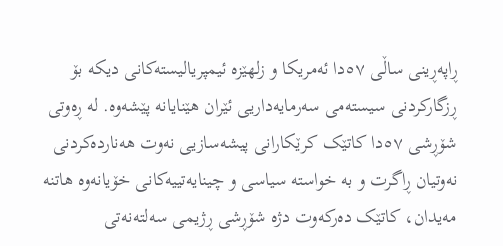ڕاپەڕینی ساڵی ٥٧دا ئەمریکا و زلهێزە ئیمپریالیستەکانی دیکە بۆ ڕزگارکردنی سیستەمی سەرمایەداریی ئێران هێنایانە پێشەوە. لە ڕەوتی شۆڕشی ٥٧دا کاتێک کرێکارانی پیشەسازیی نەوت هەناردەکردنی نەوتیان ڕاگرت و بە خواستە سیاسی و چینایەتییەکانی خۆیانەوە هاتنە مەیدان، کاتێک دەرکەوت دژە شۆڕشی ڕژیمی سەلتەنەتی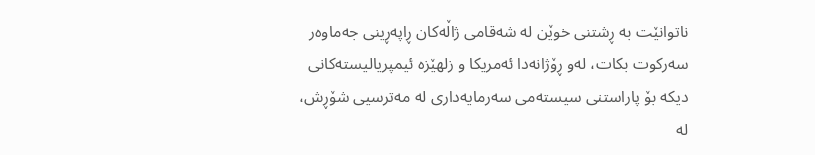ناتوانێت بە ڕشتنی خوێن لە شەقامی ژاڵەکان ڕاپەڕینی جەماوەر سەرکوت بکات، لەو ڕۆژانەدا ئەمریکا و زلهێزە ئیمپریالیستەکانی دیکە بۆ پاراستنی سیستەمی سەرمایەداری لە مەترسیی شۆڕش، لە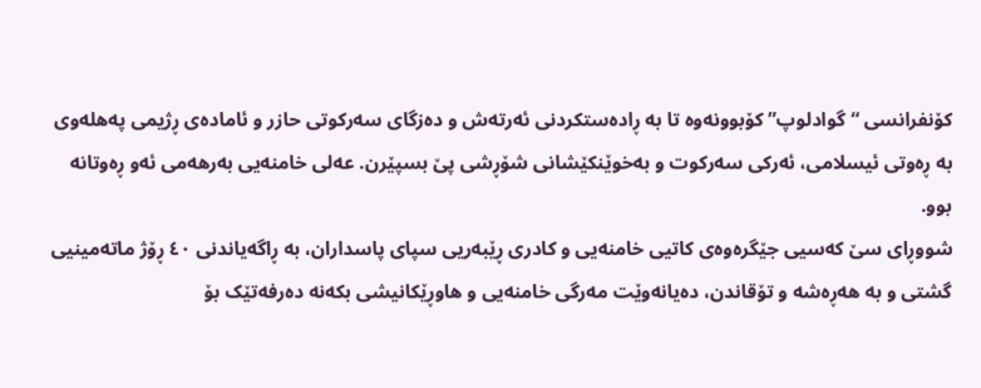کۆنفرانسی “گوادلوپ” کۆبوونەوە تا بە ڕادەستکردنی ئەرتەش و دەزگای سەرکوتی حازر و ئامادەی ڕژیمی پەهلەوی بە ڕەوتی ئیسلامی، ئەرکی سەرکوت و بەخوێنکێشانی شۆڕشی پێ بسپێرن. عەلی خامنەیی بەرهەمی ئەو ڕەوتانە بوو.
شووڕای سێ کەسیی جێگرەوەی کاتیی خامنەیی و کادری ڕێبەریی سپای پاسداران، بە ڕاگەیاندنی ٤٠ ڕۆژ ماتەمینیی گشتی و بە هەڕەشە و تۆقاندن، دەیانەوێت مەرگی خامنەیی و هاوڕێکانیشی بکەنە دەرفەتێک بۆ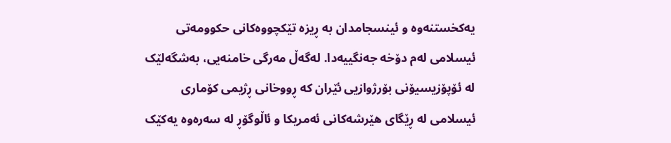یەکخستنەوە و ئینسجامدان بە ڕیزە تێکچووەکانی حکوومەتی ئیسلامی لەم دۆخە جەنگییەدا. لەگەڵ مەرگی خامنەیی، بەشگەلێک لە ئۆپۆزیسیۆنی بۆرژوازیی ئێران کە ڕووخانی ڕژیمی کۆماری ئیسلامی لە ڕێگای هێرشەکانی ئەمریکا و ئاڵوگۆڕ لە سەرەوە یەکێک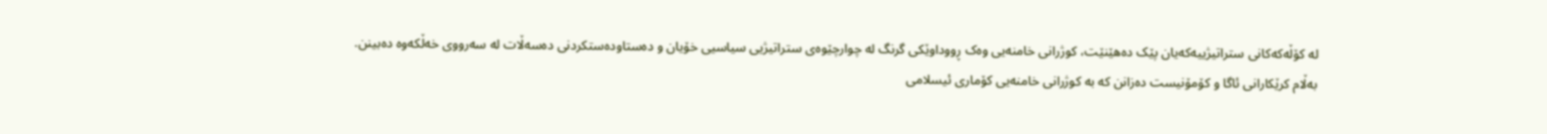لە کۆڵەکەکانی ستراتیژییەکەیان پێک دەهێنێت، کوژرانی خامنەیی وەک ڕووداوێکی گرنگ لە چوارچێوەی ستراتیژیی سیاسیی خۆیان و دەستاودەستکردنی دەسەڵات لە سەرووی خەڵکەوە دەبینن.
بەڵام کرێکارانی ئاگا و کۆمۆنیست دەزانن کە بە کوژرانی خامنەیی کۆماری ئیسلامی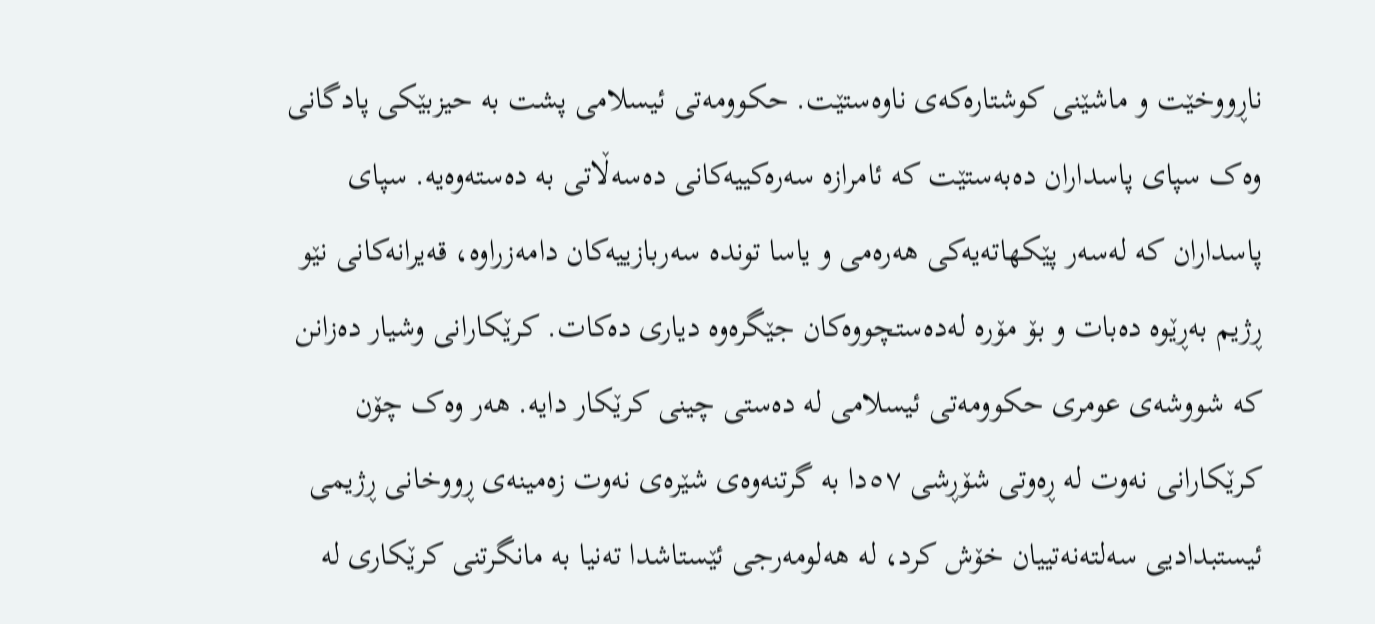ناڕووخێت و ماشێنی کوشتارەکەی ناوەستێت. حکوومەتی ئیسلامی پشت بە حیزبێکی پادگانی وەک سپای پاسداران دەبەستێت کە ئامرازە سەرەکییەکانی دەسەڵاتی بە دەستەوەیە. سپای پاسداران کە لەسەر پێکهاتەیەکی هەرەمی و یاسا توندە سەربازییەکان دامەزراوە، قەیرانەکانی نێو ڕژیم بەڕێوە دەبات و بۆ مۆرە لەدەستچووەکان جێگرەوە دیاری دەکات. کرێکارانی وشیار دەزانن کە شووشەی عومری حکوومەتی ئیسلامی لە دەستی چینی کرێکار دایە. هەر وەک چۆن کرێکارانی نەوت لە ڕەوتی شۆڕشی ٥٧دا بە گرتنەوەی شێرەی نەوت زەمینەی ڕووخانی ڕژیمی ئیستبدادیی سەلتەنەتییان خۆش کرد، لە هەلومەرجی ئێستاشدا تەنیا بە مانگرتنی کرێکاری لە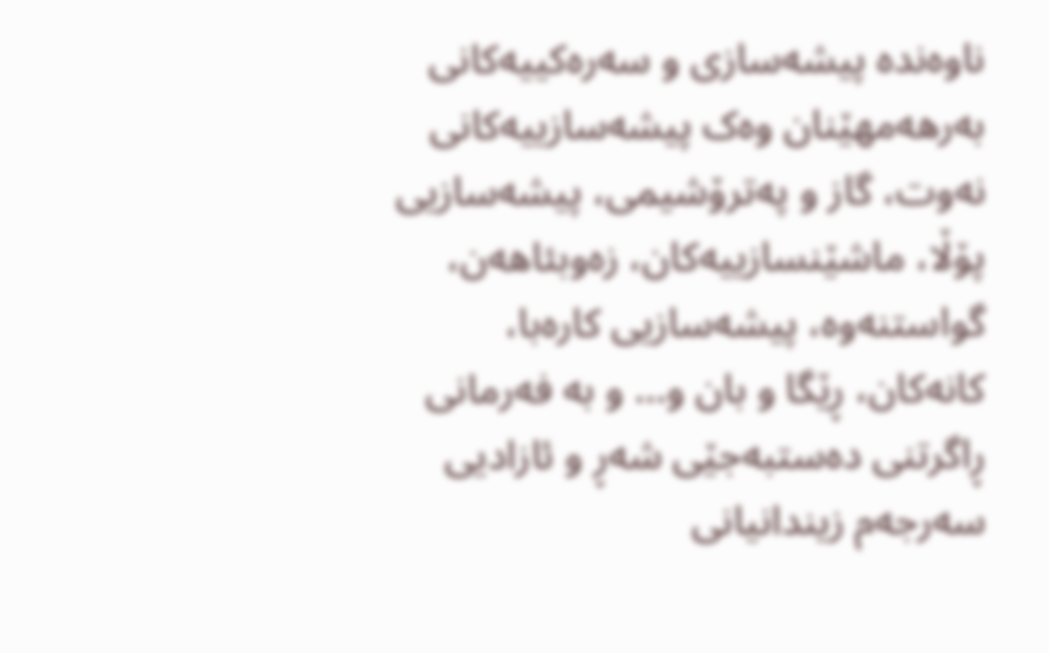ناوەندە پیشەسازی و سەرەکییەکانی بەرهەمهێنان وەک پیشەسازییەکانی نەوت، گاز و پەترۆشیمی، پیشەسازیی پۆڵا، ماشێنسازییەکان، زەوبئاهەن، گواستنەوە، پیشەسازیی کارەبا، کانەکان، ڕێگا و بان و… و بە فەرمانی ڕاگرتنی دەستبەجێی شەڕ و ئازادیی سەرجەم زیندانیانی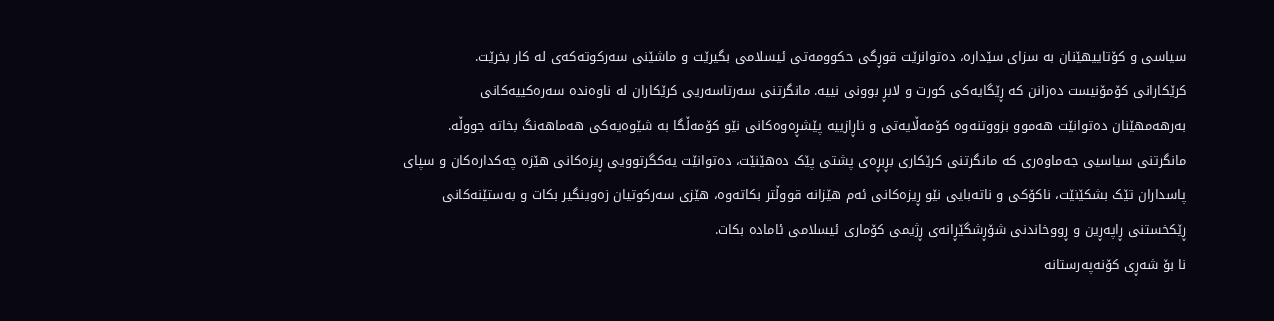سیاسی و کۆتاییهێنان بە سزای سێدارە، دەتوانرێت قوڕگی حکوومەتی ئیسلامی بگیرێت و ماشێنی سەرکوتەکەی لە کار بخرێت.
کرێکارانی کۆمۆنیست دەزانن کە ڕێگایەکی کورت و لابڕ بوونی نییە. مانگرتنی سەرتاسەریی کرێکاران لە ناوەندە سەرەکییەکانی بەرهەمهێنان دەتوانێت هەموو بزووتنەوە کۆمەڵایەتی و ناڕازییە پێشڕەوەکانی نێو کۆمەڵگا بە شێوەیەکی هەماهەنگ بخاتە جووڵە. مانگرتنی سیاسیی جەماوەری کە مانگرتنی کرێکاری بڕبڕەی پشتی پێک دەهێنێت، دەتوانێت یەکگرتوویی ڕیزەکانی هێزە چەکدارەکان و سپای پاسداران تێک بشکێنێت، ناکۆکی و ناتەبایی نێو ڕیزەکانی ئەم هێزانە قووڵتر بکاتەوە، هێزی سەرکوتیان زەوینگیر بکات و بەستێنەکانی ڕێکخستنی ڕاپەڕین و ڕووخاندنی شۆڕشگێڕانەی ڕژیمی کۆماری ئیسلامی ئامادە بکات.
نا بۆ شەڕی کۆنەپەرستانە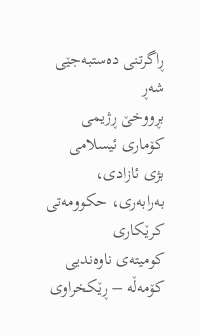ڕاگرتنی دەستبەجێی شەڕ
بڕووخێ ڕژیمی کۆماری ئیسلامی
بژی ئازادی، بەرابەری، حکوومەتی کرێکاری
کومیتەی ناوەندیی کۆمەڵە – ڕێکخراوی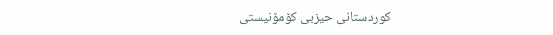کوردستانی حیزبی کۆمۆنیستی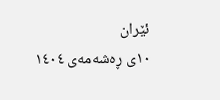ئێران
١٠ی ڕەشەمەی ١٤٠٤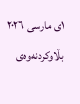١ی مارسی ٢٠٢٦
بڵاوکردنەوەی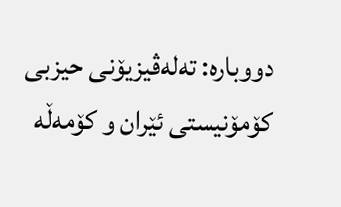دووبارە: تەلەڤیزیۆنی حیزبی کۆمۆنیستی ئێران و کۆمەڵە